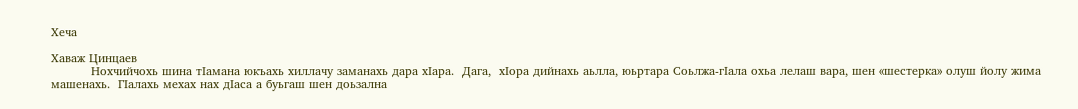Хеча

Хаваж Цинцаев
          Нохчийчохь шина тIамана юкъахь хиллачу заманахь дара хIара.  Дага,  хIора дийнахь аьлла, юьртара Соьлжа-гIала охьа лелаш вара, шен «шестерка» олуш йолу жима машенахь.  ГIалахь мехах нах дIаса а буьгаш шен доьзална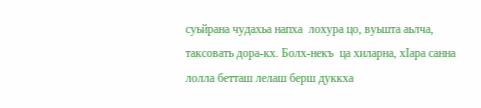суьйрана чудахьа напха  лохура цо, вуьшта аьлча, таксовать дора-кх. Болх-некъ  ца хиларна, хIара санна лолла бетташ лелаш берш дуккха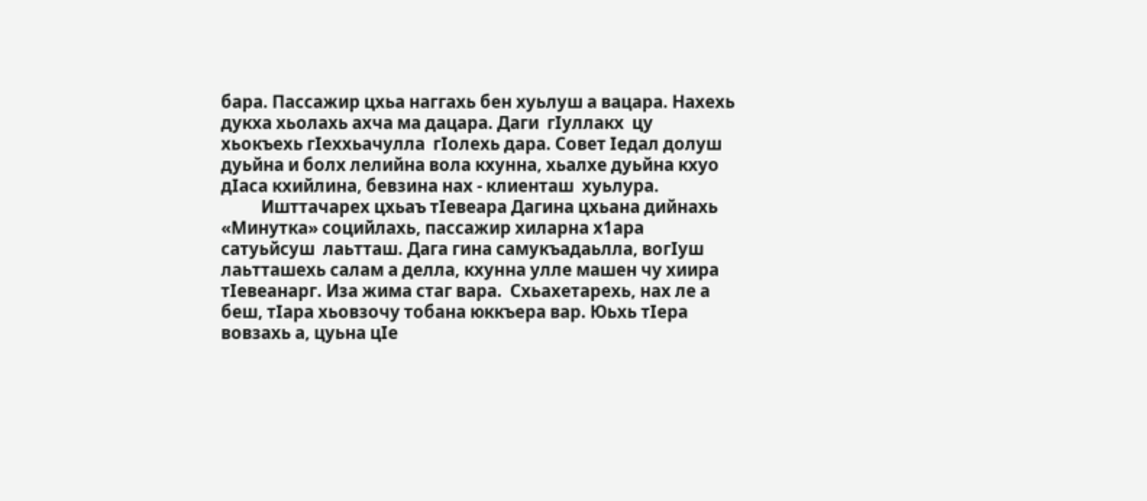бара. Пассажир цхьа наггахь бен хуьлуш а вацара. Нахехь дукха хьолахь ахча ма дацара. Даги  гIуллакх  цу хьокъехь гIеххьачулла  гIолехь дара. Совет Iедал долуш дуьйна и болх лелийна вола кхунна, хьалхе дуьйна кхуо дIаса кхийлина, бевзина нах - клиенташ  хуьлура.
          Ишттачарех цхьаъ тIевеара Дагина цхьана дийнахь «Минутка» социйлахь, пассажир хиларна х1ара сатуьйсуш  лаьтташ. Дага гина самукъадаьлла, вогIуш лаьтташехь салам а делла, кхунна улле машен чу хиира тIевеанарг. Иза жима стаг вара.  Схьахетарехь, нах ле а беш, тIара хьовзочу тобана юккъера вар. Юьхь тIера вовзахь а, цуьна цIе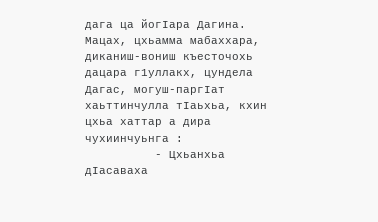дага ца йогIара Дагина. Мацах, цхьамма мабаххара, диканиш-вониш къесточохь дацара г1уллакх, цундела Дагас, могуш-паргIат хаьттинчулла тIаьхьа, кхин цхьа хаттар а дира чухиинчуьнга :
          - Цхьанхьа  дIасаваха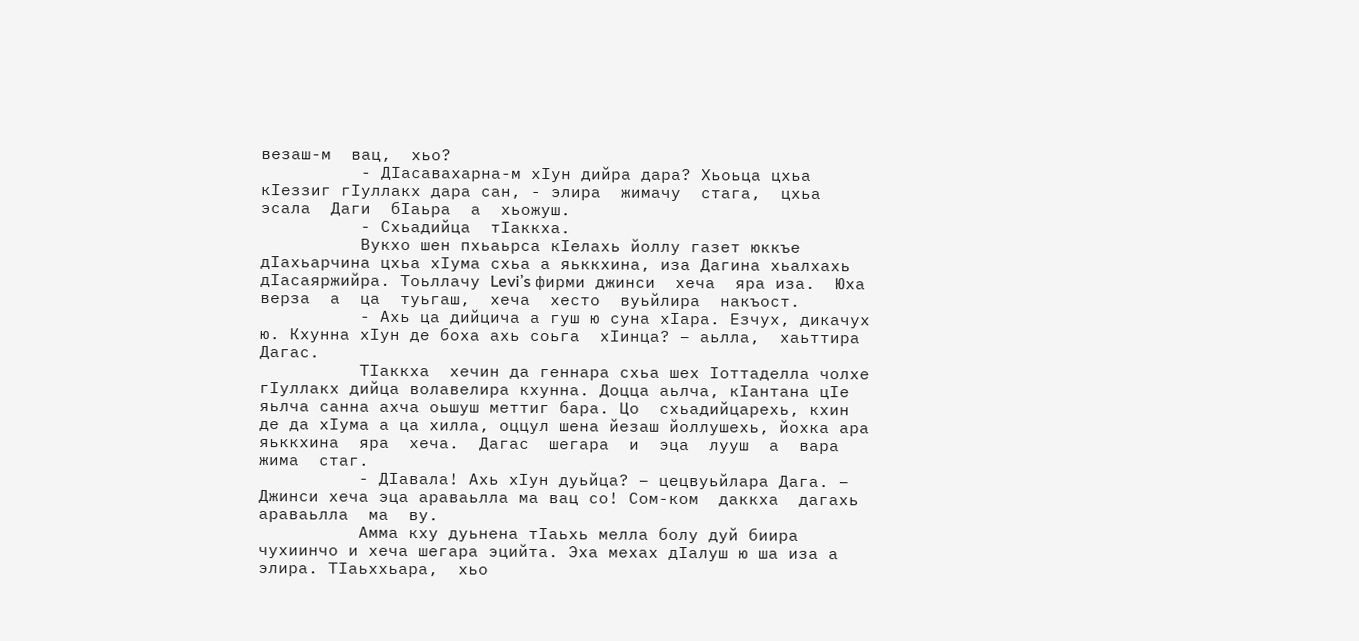везаш-м  вац,  хьо?
          - ДIасавахарна-м хIун дийра дара? Хьоьца цхьа кIеззиг гIуллакх дара сан, - элира  жимачу  стага,  цхьа  эсала  Даги  бIаьра  а  хьожуш.
          - Схьадийца  тIаккха.
          Вукхо шен пхьаьрса кIелахь йоллу газет юккъе дIахьарчина цхьа хIума схьа а яьккхина, иза Дагина хьалхахь дIасаяржийра. Тоьллачу Levi’s фирми джинси  хеча  яра иза.  Юха  верза  а  ца  туьгаш,  хеча  хесто  вуьйлира  накъост.
          - Ахь ца дийцича а гуш ю суна хIара. Езчух, дикачух ю. Кхунна хIун де боха ахь соьга  хIинца? – аьлла,  хаьттира  Дагас.
          ТIаккха  хечин да геннара схьа шех Iоттаделла чолхе гIуллакх дийца волавелира кхунна. Доцца аьлча, кIантана цIе яьлча санна ахча оьшуш меттиг бара. Цо  схьадийцарехь, кхин де да хIума а ца хилла, оццул шена йезаш йоллушехь, йохка ара яьккхина  яра  хеча.  Дагас  шегара  и  эца  лууш  а  вара  жима  стаг.
          - ДIавала! Ахь хIун дуьйца? – цецвуьйлара Дага. – Джинси хеча эца араваьлла ма вац со! Сом-ком  даккха  дагахь  араваьлла  ма  ву.
          Амма кху дуьнена тIаьхь мелла болу дуй биира чухиинчо и хеча шегара эцийта. Эха мехах дIалуш ю ша иза а элира. ТIаьххьара,  хьо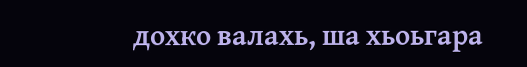дохко валахь, ша хьоьгара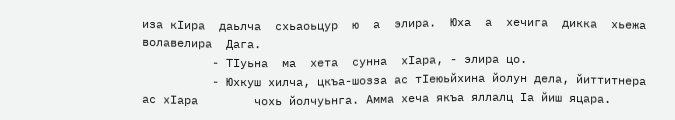иза кIира  даьлча  схьаоьцур  ю  а  элира.  Юха  а  хечига  дикка  хьежа  волавелира  Дага.
          - ТIуьна  ма  хета  сунна  хIара, - элира цо.
          - Юхкуш хилча, цкъа-шозза ас тIеюьйхина йолун дела, йиттитнера ас хIара        чохь йолчуьнга. Амма хеча якъа яллалц Iа йиш яцара.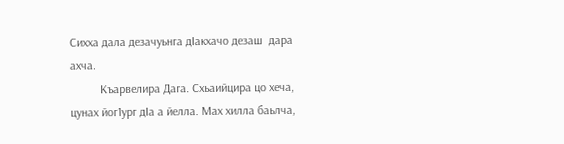Сихха дала дезачуьнга дIакхачо дезаш  дара  ахча.
          Къарвелира Дага. Схьаийцира цо хеча, цунах йог1ург дIа а йелла. Мах хилла баьлча,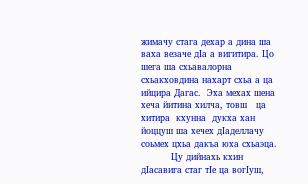жимачу стага дехар а дина ша ваха везаче дIа а вигитира. Цо шега ша схьавалорна схьакховдина нахарт схьа а ца ийцира Дагас.  Эха мехах шена хеча йитина хилча, товш   ца  хитира  кхунна  дукха хан йоццуш ша хечех дIаделлачу соьмех цхьа дакъа юха схьаэца.
          Цу дийнахь кхин дIасавига стаг тIе ца вогIуш,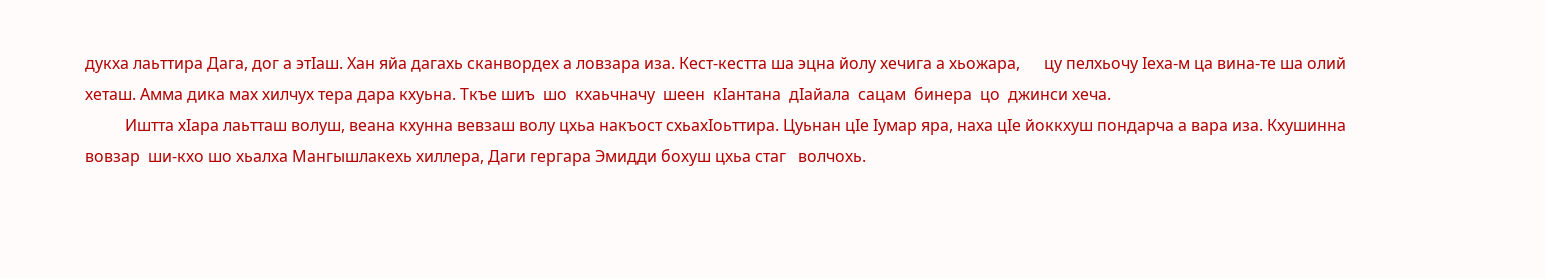дукха лаьттира Дага, дог а этIаш. Хан яйа дагахь сканвордех а ловзара иза. Кест-кестта ша эцна йолу хечига а хьожара,      цу пелхьочу Iеха-м ца вина-те ша олий хеташ. Амма дика мах хилчух тера дара кхуьна. Ткъе шиъ  шо  кхаьчначу  шеен  кIантана  дIайала  сацам  бинера  цо  джинси хеча.
          Иштта хIара лаьтташ волуш, веана кхунна вевзаш волу цхьа накъост схьахIоьттира. Цуьнан цIе Iумар яра, наха цIе йоккхуш пондарча а вара иза. Кхушинна вовзар  ши-кхо шо хьалха Мангышлакехь хиллера, Даги гергара Эмидди бохуш цхьа стаг   волчохь.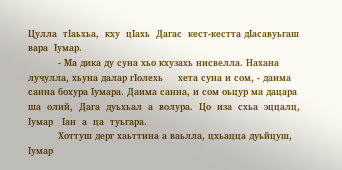Цулла  тIаьхьа,  кху  цIахь  Дагас  кест-кестта дIасавуьгаш  вара  Iумар.
          - Ма дика ду суна хьо кхузахь нисвелла. Нахана лучулла, хьуна далар гIолехь     хета суна и сом, - даима санна бохура Iумара. Даима санна, и сом оьцур ма дацара ша  олий,  Дага  дуьхьал  а  волура.  Цо  иза  схьа  эццалц,  Iумар   Iан  а  ца  туьгара.
          Хоттуш дерг хаьттина а ваьлла, цхьацца дуьйцуш, Iумар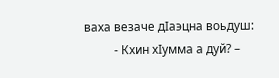ваха везаче дIаэцна воьдуш:
          - Кхин хIумма а дуй? –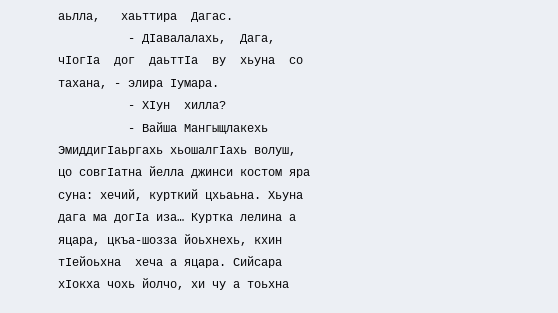аьлла,   хаьттира  Дагас.
          - ДIавалалахь,  Дага, чIогIа  дог  даьттIа  ву  хьуна  со  тахана, - элира Iумара.
          - ХIун  хилла?
          - Вайша Мангыщлакехь ЭмиддигIаьргахь хьошалгIахь волуш, цо совгIатна йелла джинси костом яра суна: хечий, курткий цхьаьна. Хьуна дага ма догIа иза… Куртка лелина а яцара, цкъа-шозза йоьхнехь, кхин тIейоьхна  хеча а яцара. Сийсара хIокха чохь йолчо, хи чу а тоьхна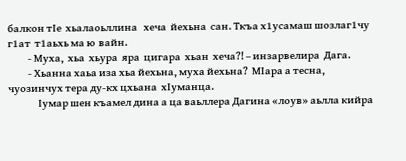балкон тIе  хьалаоьллина   хеча  йехьна  сан. Ткъа х1усамаш шозлаг1чу  г1ат  т1аьхь ма ю  вайн.
          - Муха,  хьа  хьура  яра  цигара  хьан  хеча?! – инзарвелира  Дага.
          - Хьанна хаьа иза хьа йехьна, муха йехьна?  МIара а тесна, чуозинчух тера ду-кх цхьана  хIуманца.
          Iумар шен къамел дина а ца ваьллера Дагина «лоув» аьлла кийра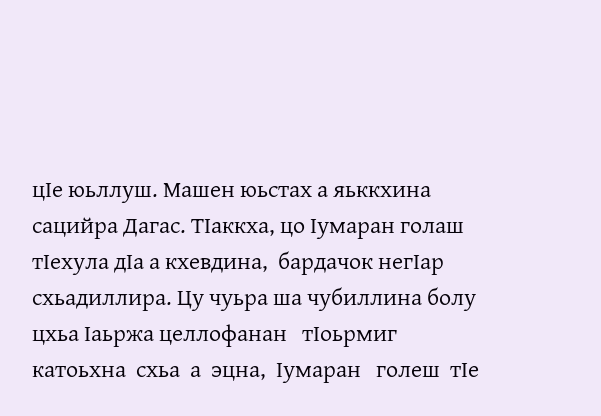цIе юьллуш. Машен юьстах а яьккхина сацийра Дагас. ТIаккха, цо Iумаран голаш тIехула дIа а кхевдина,  бардачок негIар  схьадиллира. Цу чуьра ша чубиллина болу цхьа Iаьржа целлофанан   тIоьрмиг  катоьхна  схьа  а  эцна,  Iумаран   голеш  тIе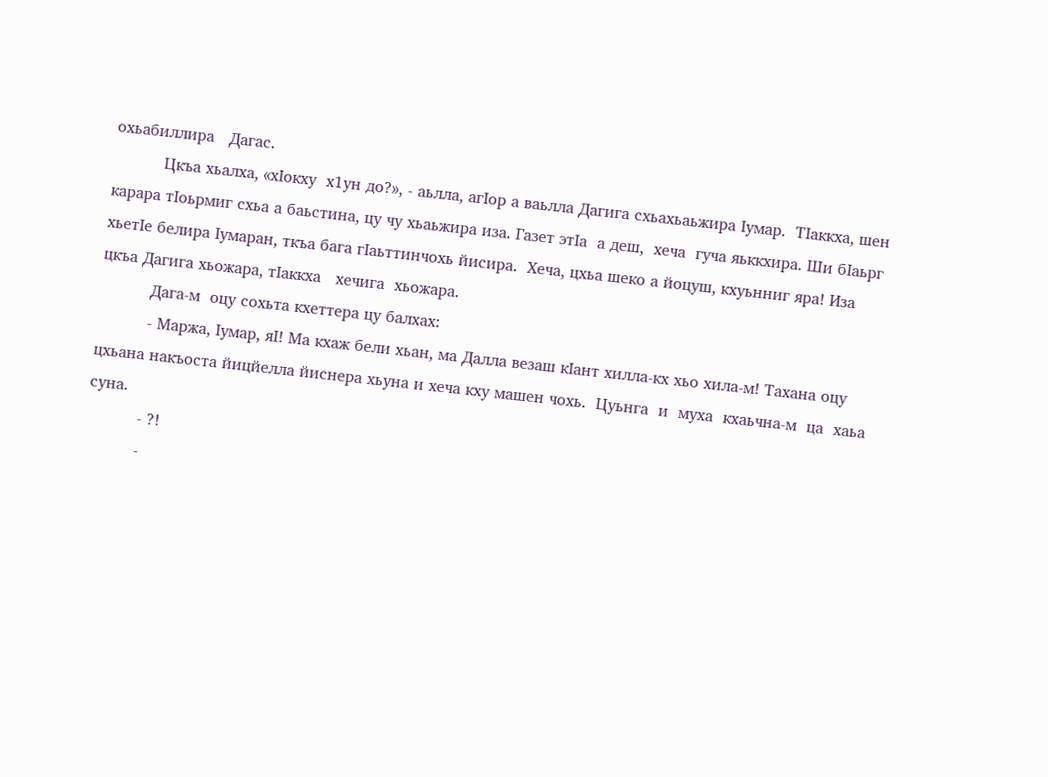охьабиллира   Дагас.
          Цкъа хьалха, «хIокху  х1ун до?», - аьлла, агIор а ваьлла Дагига схьахьаьжира Iумар.  ТIаккха, шен карара тIоьрмиг схьа а баьстина, цу чу хьаьжира иза. Газет этIа  а деш,  хеча  гуча яьккхира. Ши бIаьрг хьетIе белира Iумаран, ткъа бага гIаьттинчохь йисира.  Хеча, цхьа шеко а йоцуш, кхуьнниг яра! Иза цкъа Дагига хьожара, тIаккха   хечига  хьожара.
          Дага-м  оцу сохьта кхеттера цу балхах:
          - Маржа, Iумар, яI! Ма кхаж бели хьан, ма Далла везаш кIант хилла-кх хьо хила-м! Тахана оцу цхьана накъоста йицйелла йиснера хьуна и хеча кху машен чохь.  Цуьнга  и  муха  кхаьчна-м  ца  хаьа  суна.
          - ?!
          -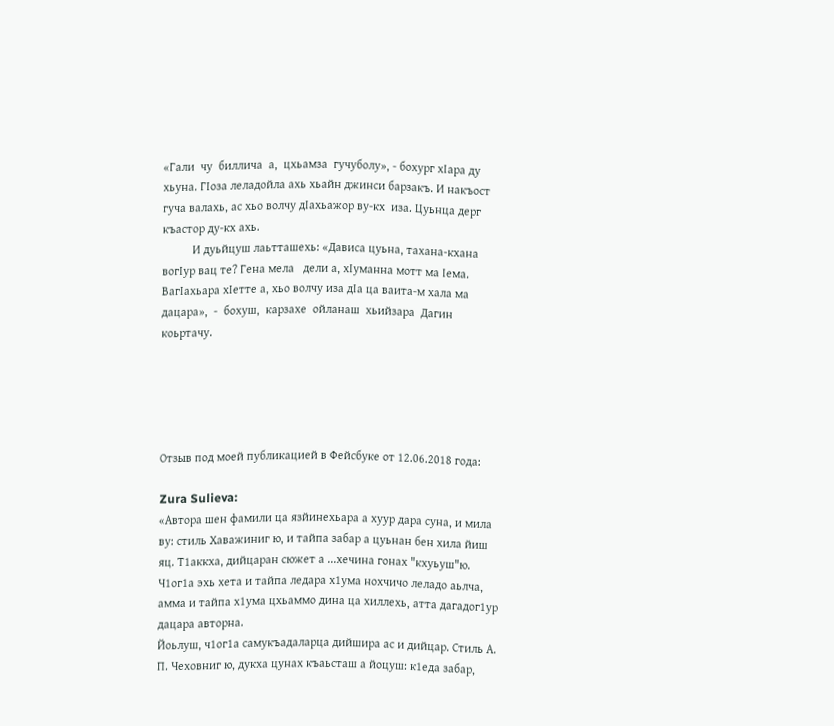«Гали  чу  биллича  а,  цхьамза  гучуболу», - бохург хIара ду хьуна. ГIоза леладойла ахь хьайн джинси барзакъ. И накъост гуча валахь, ас хьо волчу дIахьажор ву-кх  иза. Цуьнца дерг къастор ду-кх ахь.
          И дуьйцуш лаьтташехь: «Дависа цуьна, тахана-кхана вогIур вац те? Гена мела   дели а, хIуманна мотт ма Iема. ВагIахьара хIетте а, хьо волчу иза дIа ца ваита-м хала ма  дацара»,  -  бохуш,  карзахе  ойланаш  хьийзара  Дагин   коьртачу.





Отзыв под моей публикацией в Фейсбуке от 12.06.2018 года:

Zura Sulieva:
«Автора шен фамили ца язйинехьара а хуур дара суна, и мила ву: стиль Хаважиниг ю, и тайпа забар а цуьнан бен хила йиш яц. Т1аккха, дийцаран сюжет а ...хечина гонах "кхуьуш"ю.
Ч1ог1а эхь хета и тайпа ледара х1ума нохчичо леладо аьлча, амма и тайпа х1ума цхьаммо дина ца хиллехь, атта дагадог1ур дацара авторна.
Йоьлуш, ч1ог1а самукъадаларца дийшира ас и дийцар. Стиль А. П. Чеховниг ю, дукха цунах къаьсташ а йоцуш: к1еда забар,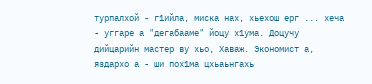турпалхой - г1ийла, миска нах, хьехош ерг ... хеча - уггаре а "дегабааме" йоцу х1ума. Доцучу дийцарийн мастер ву хьо, Хаваж. Экономист а, яздархо а - ши пох1ма цхьаьнгахь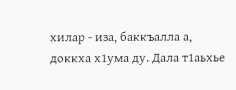хилар - иза, баккъалла а, доккха х1ума ду. Дала т1аьхье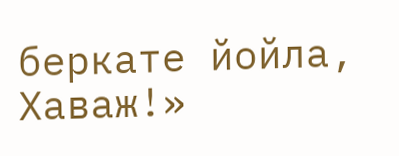беркате йойла, Хаваж!»